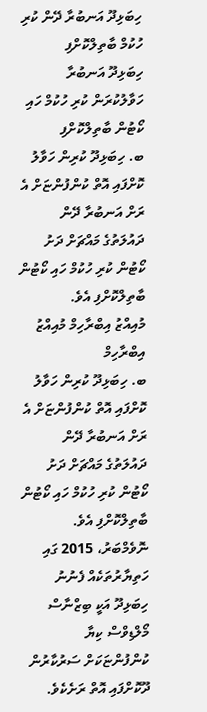ހިބަޅިދޫ އަނބުރާ ދޭން ކުރި ހުކުމް ބާތިލްކޮށްފި
ހިބަޅިދޫ އަނބުރާ ހަވާލުކުރަން ކުރި ހުކުމް ހައި ކޯޓުން ބާތިލްކޮށްފި
ބ. ހިބަޅިދޫ ކުރިން ހަވާލު ކޮށްފައި އޮތް ކުންފުންޏަށް އެ ރަށް އަނބުރާ ދޭން ދައުލަތުގެ މައްޗަށް ދަށު ކޯޓުން ކުރި ހުކުމް ހައި ކޯޓުން ބާތިލްކޮށްފި އެވެ.
މުއިއްޒު އިބްރާހިމް މުއިއްޒު އިބްރާހިމް
ބ. ހިބަޅިދޫ ކުރިން ހަވާލު ކޮށްފައި އޮތް ކުންފުންޏަށް އެ ރަށް އަނބުރާ ދޭން ދައުލަތުގެ މައްޗަށް ދަށު ކޯޓުން ކުރި ހުކުމް ހައި ކޯޓުން ބާތިލްކޮށްފި އެވެ.
ނޮވެމްބަރު، 2015 ގައި ހަތިޔާރުތަކެއް ފެނުނު ހިބަޅިދޫ އަކީ ބިޒްނާސް މޯލްޑިވްސް ކިޔާ ކުންފުންޏަކަށް ސަރުކާރުން ދޫކޮށްފައި އޮތް ރަށެކެވެ.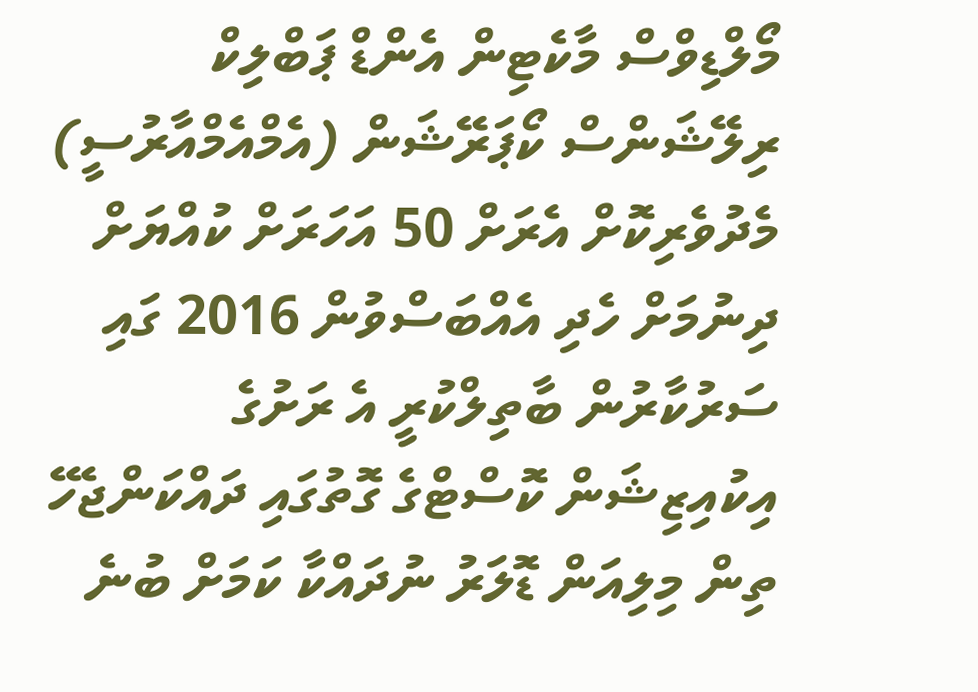މޯލްޑިވްސް މާކެޓިން އެންޑް ޕަބްލިކް ރިލޭޝަންސް ކޯޕަރޭޝަން (އެމްއެމްއާރުސީ) މެދުވެރިކޮށް އެރަށް 50 އަހަރަށް ކުއްޔަށް ދިނުމަށް ހެދި އެއްބަސްވުން 2016 ގައި ސަރުކާރުން ބާތިލްކުރީ އެ ރަށުގެ އިކުއިޒިޝަން ކޮސްޓްގެ ގޮތުގައި ދައްކަންޖެހޭ ތިން މިލިއަން ޑޮލަރު ނުދައްކާ ކަމަށް ބުނެ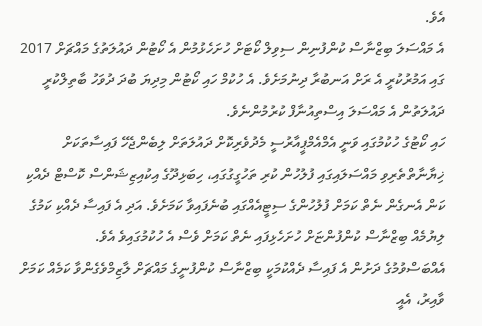އެވެ.
އެ މައްސަލަ ބިޒްނާސް ކުންފުނިން ސިވިލް ކޯޓަށް ހުށަހެޅުމުން އެ ކޯޓުން ދައުލަތުގެ މައްޗަށް 2017 ގައި އަމުރުކުރީ އެ ރަށް އަނބުރާ ދިނުމަށެވެ. އެ ހުކުމް ހައި ކޯޓުން މިދިޔަ ބުދަ ދުވަހު ބާތިލްކުރީ ދައުލަތުން އެ މައްސަލަ އިސްތިއުނާފް ކުރުމުންނެވެ.
ހައި ކޯޓުގެ ހުކުމުގައި ވަނީ އެމްއެމްޕީއާރުސީ މެދުވެރިކޮށް ދައުލަތަށް ލިބެންޖެހޭ ފައިސާތަކަށް ޚިޔާނާތްތެރިވި މައްސަލައިގައި ފުލުހުން ކުރި ތަހުގީގުގައި، ހިބަޅިދޫގެ އިކުއިޒިޝަންސް ކޮސްޓް ދެއްކި ކަން އެނގެން ނެތް ކަމަށް ފުލުހުންގެ ސިޓީއެއްގައި ބުނެފައިވާ ކަމަށެވެ. އަދި އެ ފައިސާ ދެއްކި ކަމުގެ ލިޔުމެއް ބިޒްނާސް ކުންފުންޏަށް ހުށަހެޅިފައި ނެތް ކަމަށް ވެސް އެ ހުކުމުގައިވެ އެވެ.
އެއްބަސްވުމުގެ ދަށުން އެ ފައިސާ ދެއްކުމަކީ ބިޒްނާސް ކުންފުނީގެ މައްޗަށް ލާޒިމްވެގެންވާ ކަމެއް ކަމަށް ވާއިރު، އެއީ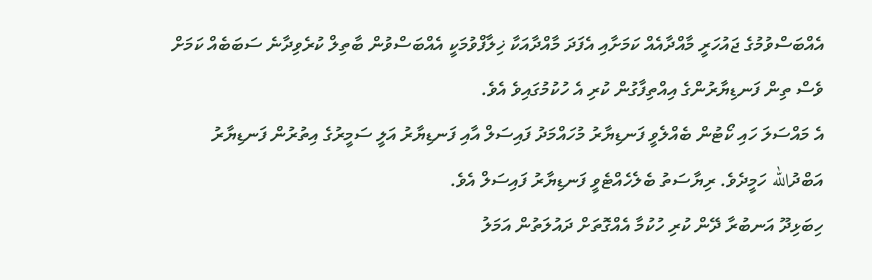އެއްބަސްވުމުގެ ޖައުހަރީ މާއްދާއެއް ކަމަށާއި އެފަދަ މާއްދާއަކާ ޚިލާފްވުމަކީ އެއްބަސްވުން ބާތިލް ކުރެވިދާނެ ސަބަބެއް ކަމަށް ވެސް ތިން ފަނޑިޔާރުންގެ އިއްތިފާގުން ކުރި އެ ހުކުމުގައިވެ އެވެ.
އެ މައްސަލަ ހައި ކޯޓުން ބެއްލެވީ ފަނޑިޔާރު މުހައްމަދު ފައިސަލް އާއި ފަނޑިޔާރު އަލީ ސަމީރުގެ އިތުރުން ފަނޑިޔާރު އަބްދުالله ހަމީދެވެ. ރިޔާސަތު ބެލެހެއްޓެވީ ފަނޑިޔާރު ފައިސަލް އެވެ.
ހިބަޅިދޫ އަނބުރާ ދޭން ކުރި ހުކުމާ އެއްގޮތަށް ދައުލަތުން އަމަލު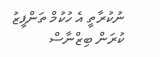ނުކުރާތީ އެ ހުކުމް ތަންފީޒު ކުރަން ބިޒްނާސް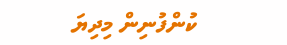ކުންފުނިން މިދިޔަ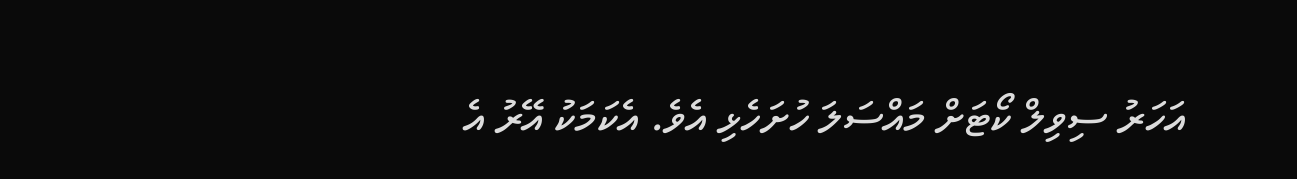އަހަރު ސިވިލް ކޯޓަށް މައްސަލަ ހުށަހެޅި އެވެ. އެކަމަކު އޭރު އެ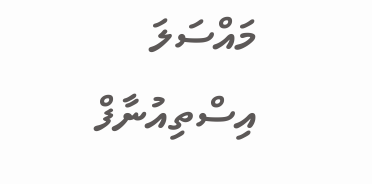މައްސަލަ އިސްތިއުނާފް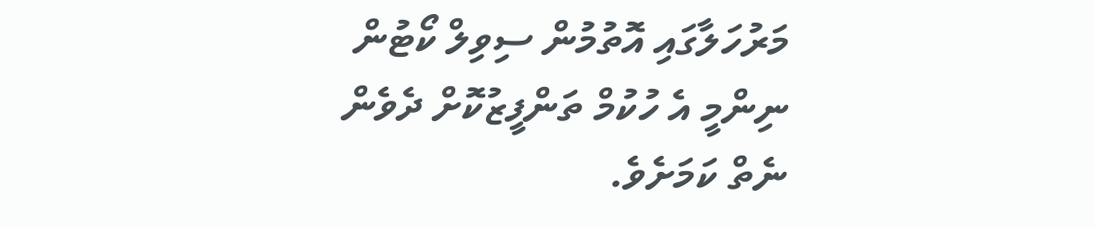މަރުހަލާގައި އޮތުމުން ސިވިލް ކޯޓުން ނިންމީ އެ ހުކުމް ތަންފީޒުކޮށް ދެވެން ނެތް ކަމަށެވެ.